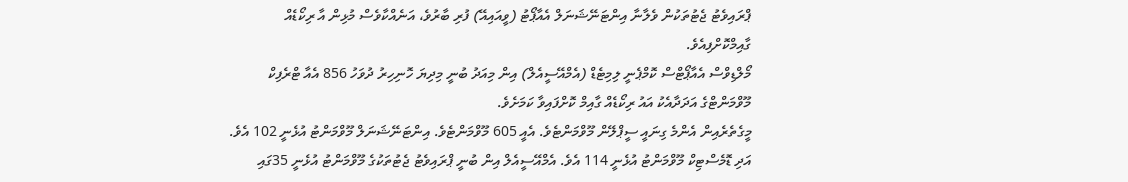ޕްރައިވެޓު ޖެޓުތަކުން ވެލާނާ އިންޓަނޭޝަނަލް އެއާޕޯޓު (ވީއައިއޭ) ފުރި ބާރުވެ، އަނެއްކާވެސް މުޅިން އާ ރިކޯޑެއް ގާއިމްކޮށްފިއެވެ.
މޯލްޑިވްސް އެއާޕޯޓްސް ކޮމްޕެނީ ލިމިޓެޑް (އެމްއޭސީއެލް) އިން މިއަދު ބުނީ މިދިޔަ ހޮނިހިރު ދުވަހު 856 އެއާ ޓްރެފިކް މޫވްމަންޓްގެ އަދަދާއެކު އައު ރިކޯޑެއް ގާއިމް ކޮށްފައިވާ ކަމަށެވެ.
މީގެތެރެއިން އެންމެ ގިނައީ ސީޕްލޭން މޫވްމަންޓެވެ. އެއީ 605 މޫވްމަންޓެވެ. އިންޓަނޭޝަނަލް މޫވްމަންޓު އުޅެނީ 102 އެވެ. އަދި ޑޮމެސްޓިކް މޫވްމަންޓު އުޅެނީ 114 އެވެ. އެމްއޭސީއެލް އިން ބުނީ ޕްރައިވެޓު ޖެޓުތަކުގެ މޫވްމަންޓު އުޅެނީ 35ގައި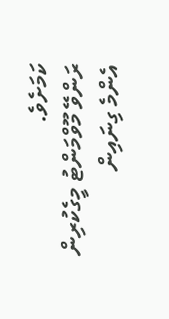ކަމަށެވެ.
ރަންވޭ މޫވްމަންޓު މީގެކުރިން އެންމެ ގިނައިން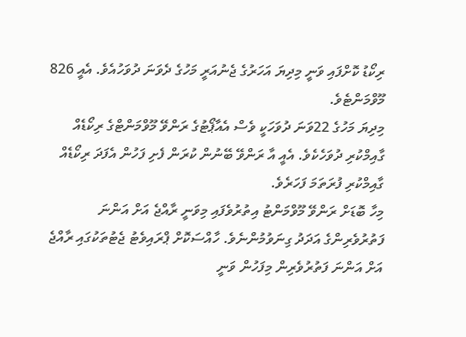ރިކޯޑު ކޮށްފައި ވަނީ މިދިޔަ އަހަރުގެ ޖެނުއަރީ މަހުގެ ދެވަނަ ދުވަހުއެވެ. އެއީ 826 މޫވްމަންޓެވެ.
މިދިޔަ މަހުގެ 22ވަނަ ދުވަހަކީ ވެސް އެއާޕޯޓުގެ ރަންވޭ މޫވްމަންޓްގެ ރިކޯޑެއް ގާއިމްކުރި ދުވަހެކެވެ. އެއީ އާ ރަންވޭ ބޭނުން ކުރަން ފެށި ފަހުން އެފަދަ ރިކޯޑެއް ގާއިމްކުރި ފުރަތަމަ ފަހަރެވެ.
މިހާ ބޮޑަށް ރަންވޭ މޫވްމަންޓު އިތުރުވެފައި މިވަނީ ރާއްޖެ އަށް އަންނަ ފަތުރުވެރިންގެ އަދަދު ގިނަވުމުންނެވެ. ހާއްސަކޮށް ޕްރައިވެޓު ޖެޓުތަކުގައި ރާއްޖެ އަށް އަންނަ ފަތުރުވެރިން މިފަހުން ވަނީ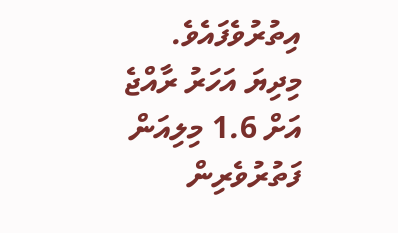އިތުރުވެފައެވެ.
މިދިޔަ އަހަރު ރާއްޖެ އަށް 1.6 މިލިއަން ފަތުރުވެރިން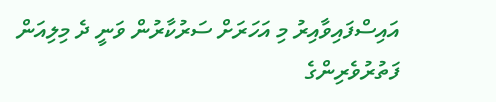އައިސްފައިވާއިރު މި އަހަރަށް ސަރުކާރުން ވަނީ ދެ މިލިއަން ފަތުރުވެރިންގެ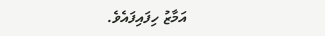އަމާޒު ހިފައިފައެވެ.